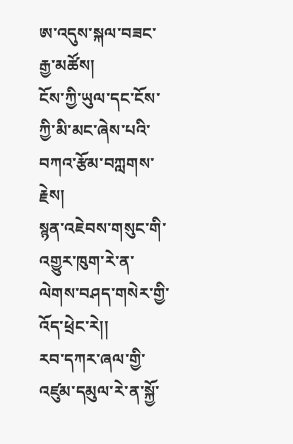ཨ་འདུས་སྐལ་བཟང་རྒྱ་མཚོས།
ངོས་ཀྱི་ཡུལ་དང་ངོས་ཀྱི་མི་མང་ཞེས་པའི་བཀའ་རྩོམ་བཀླགས་རྗེས།
སྙན་འཇེབས་གསུང་གི་འགྱུར་ཁུག་རེ་ན་ལེགས་བཤད་གསེར་གྱི་འོད་ཕྲེང་རེ།།
རབ་དཀར་ཞལ་གྱི་འཛུམ་དམུལ་རེ་ན་སྐྱོ་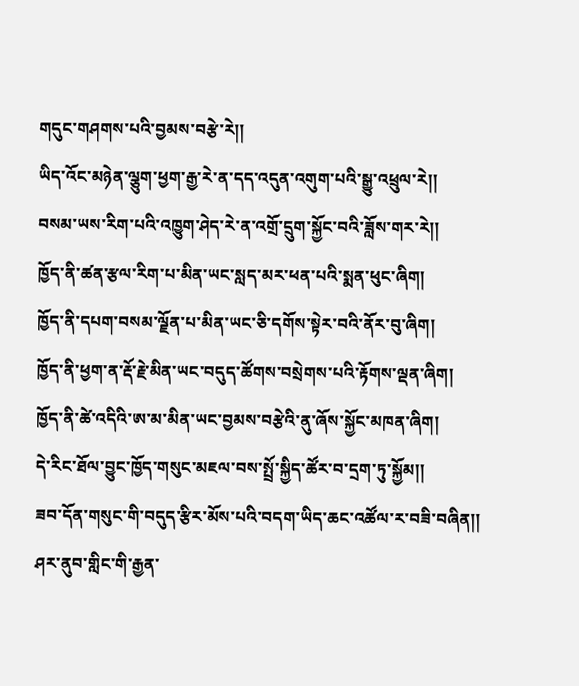གདུང་གཤགས་པའི་བྱམས་བརྩེ་རེ།།
ཡིད་འོང་མཉེན་ལྕུག་ཕྱག་རྒྱ་རེ་ན་དད་འདུན་འགུག་པའི་སྒྱུ་འཕྲུལ་རེ།།
བསམ་ཡས་རིག་པའི་འཁྱུག་ཤེད་རེ་ན་འགྲོ་དྲུག་སྐྱོང་བའི་ཟློས་གར་རེ།།
ཁྱོད་ནི་ཚན་རྩལ་རིག་པ་མིན་ཡང་སླད་མར་ཕན་པའི་སྨན་ཕུང་ཞིག།
ཁྱོད་ནི་དཔག་བསམ་ལྗོན་པ་མིན་ཡང་ཅི་དགོས་སྟེར་བའི་ནོར་བུ་ཞིག།
ཁྱོད་ནི་ཕྱག་ན་རྡོ་རྗེ་མིན་ཡང་བདུད་ཚོགས་བསྲེགས་པའི་རྟོགས་ལྡན་ཞིག།
ཁྱོད་ནི་ཚེ་འདིའི་ཨ་མ་མིན་ཡང་བྱམས་བརྩེའི་ནུ་ཞོས་སྐྱོང་མཁན་ཞིག།
དེ་རིང་ཐོལ་བྱུང་ཁྱོད་གསུང་མཇལ་བས་སྤྲོ་སྐྱིད་ཚོར་བ་དྲག་ཏུ་སྐྱོམ།།
ཟབ་དོན་གསུང་གི་བདུད་རྩིར་མོས་པའི་བདག་ཡིད་ཆང་འཚོལ་ར་བཟི་བཞིན།།
ཤར་ནུབ་གླིང་གི་རྒྱན་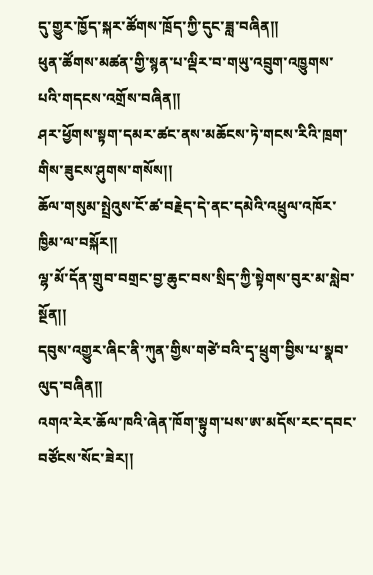དུ་གྱུར་ཁྱོད་སྐར་ཚོགས་ཁྲོད་ཀྱི་དུང་ཟླ་བཞིན།།
ཕུན་ཚོགས་མཚན་གྱི་སྙན་པ་ལྡིར་བ་གཡུ་འབྲུག་འཁྱུགས་པའི་གདངས་འགྲོས་བཞིན།།
ཤར་ཕྱོགས་སྟག་དམར་ཚང་ནས་མཆོངས་ཏེ་གངས་རིའི་ཁྲག་གིས་ཟུངས་ཤུགས་གསོས།།
ཆོལ་གསུམ་སྤྲེའུས་ངོ་ཚ་བརྗེད་དེ་ནང་དམེའི་འཕྲུལ་འཁོར་ཁྱིམ་ལ་བསྐོར།།
ལྷ་མོ་དོན་གྲུབ་བགྲང་བྱ་ཆུང་བས་སྲིད་ཀྱི་སྟེགས་བུར་མ་སླེབ་སྔོན།།
དབུས་འགྱུར་ཞིང་ནི་ཀུན་གྱིས་གཙེ་བའི་དྭ་ཕྲུག་བྱིས་པ་སྣབ་ལུད་བཞིན།།
འགའ་རེར་ཆོལ་ཁའི་ཞེན་ཁོག་སྟུག་པས་ཨ་མདོས་རང་དབང་བཙོངས་སོང་ཟེར།།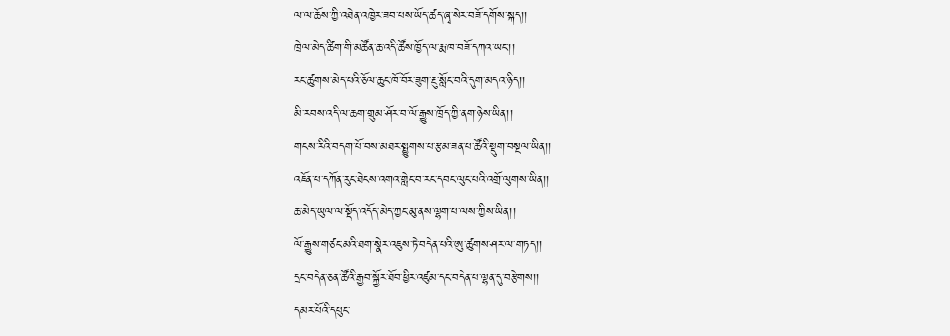ལ་ལ་ཆོས་ཀྱི་འཐེན་འཁྱེར་ཟབ་པས་ཡོད་ཚད་ཞྭ་སེར་བཟོ་དགོས་སྐད།།
ཁྲེལ་མེད་ཚིག་གི་མཚོན་ཆ་འདི་ཚོས་ཁྱོད་ལ་རྨ་ཁ་བཟོ་དཀའ་ཡང་།།
རང་ཚུགས་མེད་པའི་ཅོལ་ཆུང་ཁོ་བོར་ཟུག་རྔུ་སློང་བའི་དུག་མདའ་ཉིད།།
མི་རབས་འདི་ལ་ཆག་གྲུམ་ཤོར་བ་ལོ་རྒྱུས་ཁྲོད་ཀྱི་ནག་ཉེས་ཡིན།།
གངས་རིའི་བདག་པོ་བས་མཐར་སྤྱུགས་པ་རྩམ་ཟན་པ་ཚོའི་སྡུག་བསྔལ་ཡིན།།
འཇོན་པ་དཀོན་རུང་ཐེངས་འགའ་གླེང་བ་རང་དབང་ལུང་པའི་འགྲོ་ལུགས་ཡིན།།
ཆ་མེད་ཡུལ་ལ་སྡོད་འདོད་མེད་ཀྱང་མུ་ནས་ལྷག་པ་ལས་ཀྱིས་ཡིན།།
ལོ་རྒྱུས་གཙང་མའི་ཐག་སྣེར་འཇུས་ཏེ་བདེན་པའི་ཨུ་ཚུགས་ཤར་ལ་གཏད།།
དྲང་བདེན་ཅན་ཚོའི་རྒྱབ་སྐྱོར་ཐོབ་ཕྱིར་འཛུམ་དང་བདེན་པ་ལྷན་དུ་བརྩེགས།།
དམར་པོའི་དཔུང་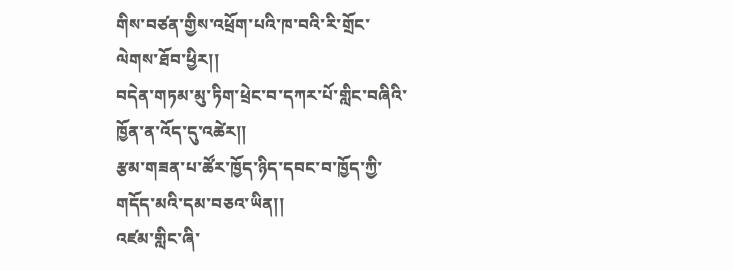གིས་བཙན་གྱིས་འཕྲོག་པའི་ཁ་བའི་རི་གྲོང་ལེགས་ཐོབ་ཕྱིར།།
བདེན་གཏམ་མུ་ཏིག་ཕྲེང་བ་དཀར་པོ་གླིང་བཞིའི་ཁྱོན་ན་འོད་དུ་འཚེར།།
རྩམ་གཟན་པ་ཚོར་ཁྱོད་ཉིད་དབང་བ་ཁྱོད་ཀྱི་གདོད་མའི་དམ་བཅའ་ཡིན།།
འཛམ་གླིང་ཞི་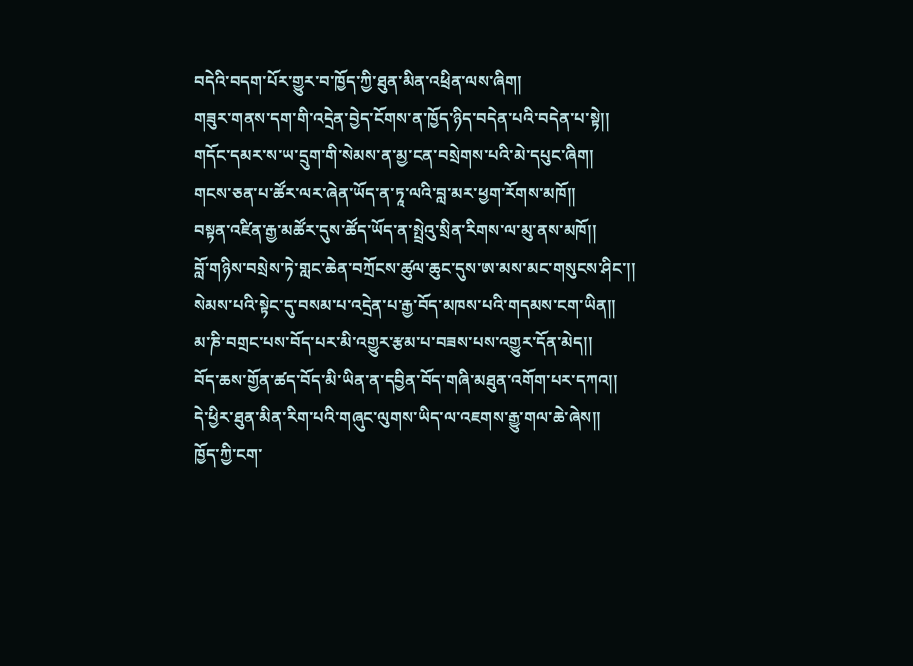བདེའི་བདག་པོར་གྱུར་བ་ཁྱོད་ཀྱི་ཐུན་མིན་འཕྲིན་ལས་ཞིག།
གཟུར་གནས་དག་གི་འདྲེན་བྱེད་ངོགས་ན་ཁྱོད་ཉིད་བདེན་པའི་བདེན་པ་སྟེ།།
གདོང་དམར་ས་ཡ་དྲུག་གི་སེམས་ན་མྱ་ངན་བསྲེགས་པའི་མེ་དཔུང་ཞིག།
གངས་ཅན་པ་ཚོར་ལར་ཞེན་ཡོད་ན་ཏཱ་ལའི་བླ་མར་ཕྱག་རོགས་མཁོ།།
བསྟན་འཛིན་རྒྱ་མཚོར་དུས་ཚོད་ཡོད་ན་སྤྲེའུ་སྲིན་རིགས་ལ་མུ་ནས་མཁོ།།
བློ་གཉིས་བསྲེས་ཏེ་གླང་ཆེན་བཀྲོངས་ཚུལ་ཆུང་དུས་ཨ་མས་མང་གསུངས་ཤིང་།།
སེམས་པའི་སྟེང་དུ་བསམ་པ་འདྲེན་པ་རྒྱ་བོད་མཁས་པའི་གདམས་ངག་ཡིན།།
མ་ཎི་བགྲང་པས་བོད་པར་མི་འགྱུར་རྩམ་པ་བཟས་པས་འགྱུར་དོན་མེད།།
བོད་ཆས་གྱོན་ཚད་བོད་མི་ཡིན་ན་དབྱིན་བོད་གཞི་མཐུན་འགོག་པར་དཀའ།།
དེ་ཕྱིར་ཐུན་མིན་རིག་པའི་གཞུང་ལུགས་ཡིད་ལ་འཇགས་རྒྱུ་གལ་ཆེ་ཞེས།།
ཁྱོད་ཀྱི་ངག་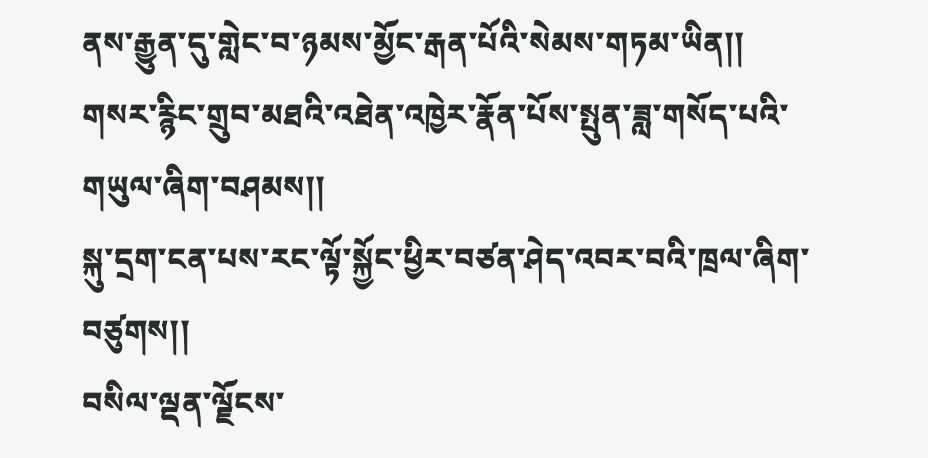ནས་རྒྱུན་དུ་གླེང་བ་ཉམས་མྱོང་རྒན་པོའི་སེམས་གཏམ་ཡིན།།
གསར་རྙིང་གྲུབ་མཐའི་འཐེན་འཁྱེར་རྣོན་པོས་སྤུན་ཟླ་གསོད་པའི་གཡུལ་ཞིག་བཤམས།།
སྐུ་དྲག་ངན་པས་རང་ལྟོ་སྐྱོང་ཕྱིར་བཙན་ཤེད་འབར་བའི་ཁྲལ་ཞིག་བཙུགས།།
བསིལ་ལྡན་ལྗོངས་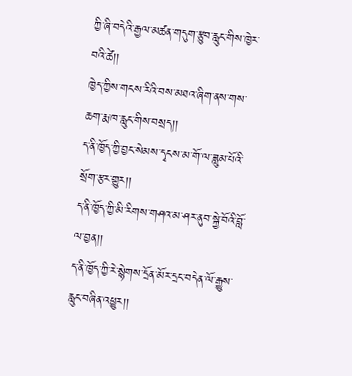ཀྱི་ཞི་བདེའི་རྒྱལ་མཚན་གདུག་རྩུབ་རླུང་གིས་ཁྱེར་བའི་ཚེ།།
ཁྱེད་ཀྱིས་གངས་རིའི་བས་མཐའ་ཞིག་ནས་གས་ཆག་རྨ་ཁ་རླུང་གིས་བསྲད།།
ད་ནི་ཁྱོད་ཀྱི་བྱང་སེམས་དྭངས་མ་གོ་ལ་ཟླུམ་པོའི་སྲོག་རྩར་གྱུར།།
ད་ནི་ཁྱོད་ཀྱི་མི་རིགས་གཤའ་མ་ཤར་ནུབ་སྐྱེ་བོའི་བློ་ལ་བྱན།།
ད་ནི་ཁྱོད་ཀྱི་རེ་སྙེགས་དྲོན་མོར་དྲང་བདེན་ལོ་རྒྱུས་རླུང་བཞིན་འཕྱུར།།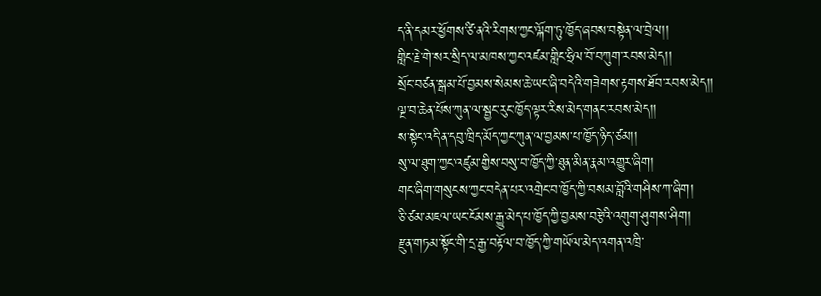ད་ནི་དམར་ཕྱོགས་ཙི་ནའི་རིགས་ཀྱང་ལྐོག་ཏུ་ཁྱོད་ཞབས་བསྟེན་ལ་བྲེལ།།
གླིང་རྗེ་གེ་སར་སྲིད་ལ་མཁས་ཀྱང་འཛམ་གླིང་ཧྲིལ་བོ་བཀུག་རབས་མེད།།
སྲོང་བཙན་སྒམ་པོ་བྱམས་སེམས་ཆེ་ཡང་ཞི་བདེའི་གཟེགས་རྟགས་ཐོབ་རབས་མེད།།
ལྔ་བ་ཆེན་པོས་ཀུན་ལ་སྦྱང་རུང་ཁྱོད་ལྟར་རིས་མེད་གནང་རབས་མེད།།
ས་སྟེང་འདི་ན་དབུ་ཁྲིད་མོད་ཀྱང་ཀུན་ལ་བྱམས་པ་ཁྱོད་ཉིད་ཙམ།།
སུ་ལ་ཐུག་ཀྱང་འཛུམ་གྱིས་བསུ་བ་ཁྱོད་ཀྱི་ཐུན་མིན་རྣམ་འགྱུར་ཞིག།
གང་ཞིག་གསུངས་ཀྱང་བདེན་པར་འགྲེང་བ་ཁྱོད་ཀྱི་བསམ་བློའི་གཤིས་ཀ་ཞིག།
ཅི་ཙམ་མཇལ་ཡང་ངོམས་རྒྱུ་མེད་པ་ཁྱོད་ཀྱི་བྱམས་བརྩེའི་འགུག་ཤུགས་ཤིག།
རྫུན་གཏམ་སྟོང་གི་དྲ་རྒྱ་བརྟོལ་བ་ཁྱོད་ཀྱི་གཡོལ་མེད་འགན་འཁྲི་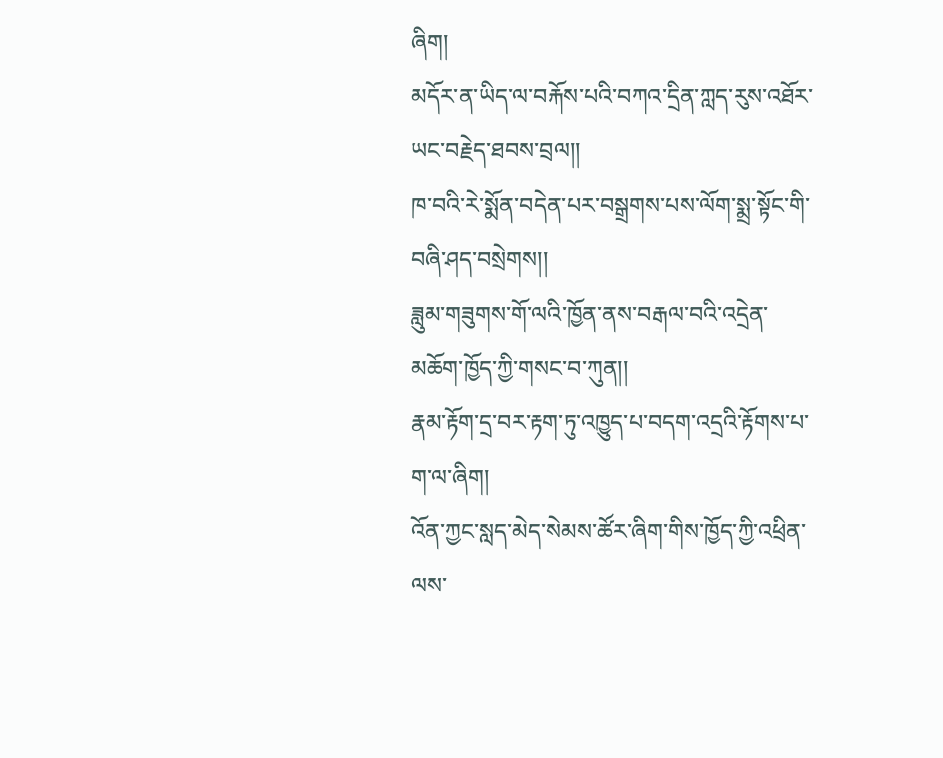ཞིག།
མདོར་ན་ཡིད་ལ་བརྐོས་པའི་བཀའ་དྲིན་ཀླད་རུས་འཐོར་ཡང་བརྗེད་ཐབས་བྲལ།།
ཁ་བའི་རེ་སྨོན་བདེན་པར་བསྒྲགས་པས་ལོག་སྨྲ་སྟོང་གི་བཞི་ཤད་བསྲེགས།།
ཟླུམ་གཟུགས་གོ་ལའི་ཁྱོན་ནས་བརྒལ་བའི་འདྲེན་མཆོག་ཁྱོད་ཀྱི་གསང་བ་ཀུན།།
རྣམ་རྟོག་དྲ་བར་རྟག་ཏུ་འཁྱུད་པ་བདག་འདྲའི་རྟོགས་པ་ག་ལ་ཞིག།
འོན་ཀྱང་སླད་མེད་སེམས་ཚོར་ཞིག་གིས་ཁྱོད་ཀྱི་འཕྲིན་ལས་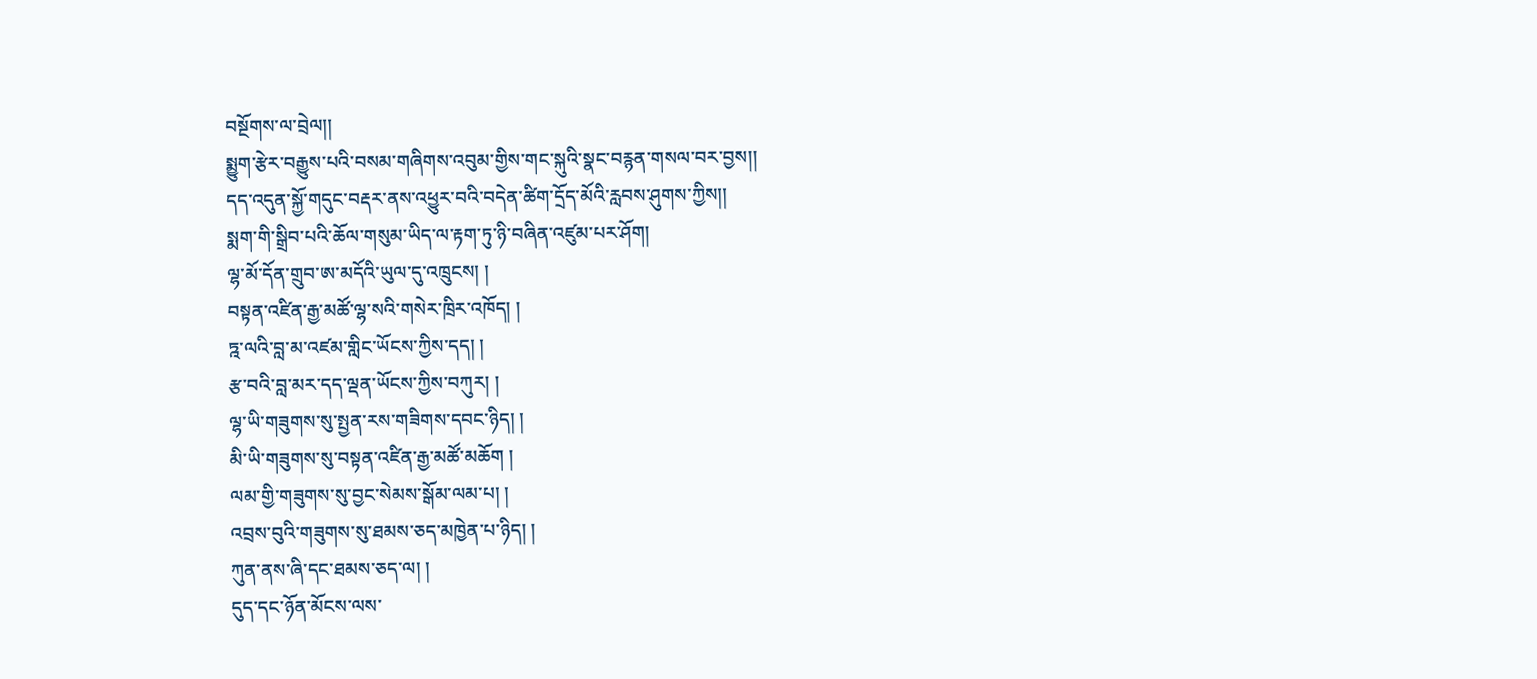བསྔོགས་ལ་བྲེལ།།
སྨྱུག་རྩེར་བརྒྱུས་པའི་བསམ་གཞིགས་འབུམ་གྱིས་གང་སྐུའི་སྣང་བརྙན་གསལ་བར་བྱས།།
དད་འདུན་སྐྱོ་གདུང་བརྡར་ནས་འཕྱུར་བའི་བདེན་ཚིག་དྲོད་མོའི་རླབས་ཤུགས་ཀྱིས།།
སྨག་གི་སྒྲིབ་པའི་ཆོལ་གསུམ་ཡིད་ལ་རྟག་ཏུ་ཉི་བཞིན་འཛུམ་པར་ཤོག།
ལྷ་མོ་དོན་གྲུབ་ཨ་མདོའི་ཡུལ་དུ་འཁྲུངས། །
བསྟན་འཛིན་རྒྱ་མཚོ་ལྷ་སའི་གསེར་ཁྲིར་འཁོད། །
ཏྰ་ལའི་བླ་མ་འཛམ་གླིང་ཡོངས་ཀྱིས་དད། །
རྩ་བའི་བླ་མར་དད་ལྡན་ཡོངས་ཀྱིས་བཀུར། །
ལྷ་ཡི་གཟུགས་སུ་སྤྱན་རས་གཟིགས་དབང་ཉིད། །
མི་ཡི་གཟུགས་སུ་བསྟན་འཛིན་རྒྱ་མཚོ་མཆོག །
ལམ་གྱི་གཟུགས་སུ་བྱང་སེམས་སྒོམ་ལམ་པ། །
འབྲས་བུའི་གཟུགས་སུ་ཐམས་ཅད་མཁྱེན་པ་ཉིད། །
ཀུན་ནས་ཞི་དང་ཐམས་ཅད་ལ། །
དུད་དང་ཉོན་མོངས་ལས་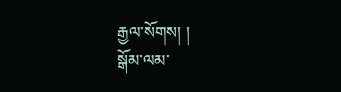རྒྱལ་སོགས། །
སྒོམ་ལམ་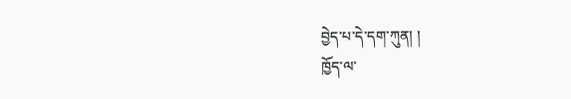བྱེད་པ་དེ་དག་ཀུན། །
ཁྱོད་ལ་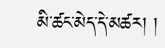མི་ཚང་མེད་དེ་མཚར། །